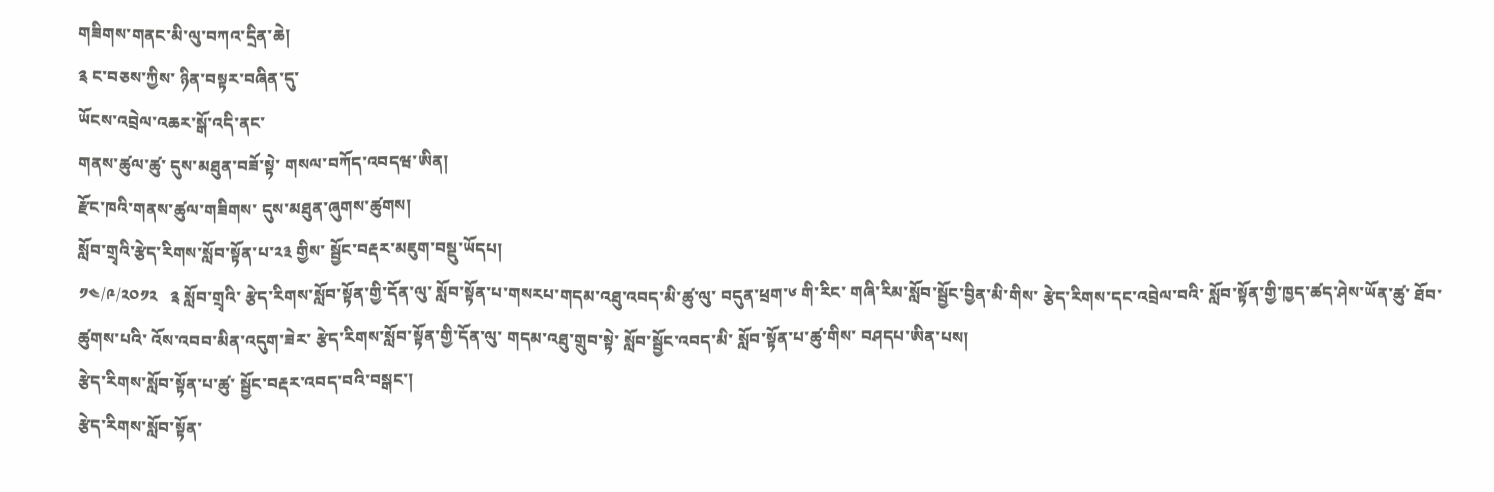གཟིགས་གནང་མི་ལུ་བཀའ་དྲིན་ཆེ།
༉ ང་བཅས་ཀྱིས་ ཉིན་བསྟར་བཞིན་དུ་
ཡོངས་འབྲེལ་འཆར་སྒོ་འདི་ནང་
གནས་ཚུལ་ཚུ་ དུས་མཐུན་བཟོ་སྟེ་ གསལ་བཀོད་འབདཝ་ཨིན།
རྫོང་ཁའི་གནས་ཚུལ་གཟིགས་ དུས་མཐུན་ཞུགས་ཚུགས།
སློབ་གྲྭའི་རྩེད་རིགས་སློབ་སྟོན་པ་༢༣ གྱིས་ སྦྱོང་བརྡར་མཇུག་བསྡུ་ཡོདཔ།
༡༤/༩/༢༠༡༢   ༉ སློབ་གྲྭའི་ རྩེད་རིགས་སློབ་སྟོན་གྱི་དོན་ལུ་ སློབ་སྟོན་པ་གསརཔ་གདམ་འཐུ་འབད་མི་ཚུ་ལུ་ བདུན་ཕྲག་༦ གི་རིང་ གཞི་རིམ་སློབ་སྦྱོང་བྱིན་མི་གིས་ རྩེད་རིགས་དང་འབྲེལ་བའི་ སློབ་སྟོན་གྱི་ཁྱད་ཚད་ཤེས་ཡོན་ཚུ་ ཐོབ་ཚུགས་པའི་ འོས་འབབ་མིན་འདུག་ཟེར་ རྩེད་རིགས་སློབ་སྟོན་གྱི་དོན་ལུ་ གདམ་འཐུ་གྲུབ་སྟེ་ སློབ་སྦྱོང་འབད་མི་ སློབ་སྟོན་པ་ཚུ་གིས་ བཤདཔ་ཨིན་པས།
རྩེད་རིགས་སློབ་སྟོན་པ་ཚུ་ སྦྱོང་བརྡར་འབད་བའི་བསྒང་།
རྩེད་རིགས་སློབ་སྟོན་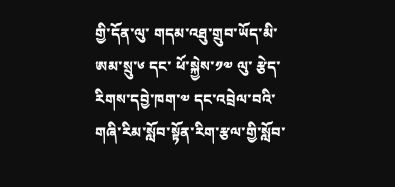གྱི་དོན་ལུ་ གདམ་འཐུ་གྲུབ་ཡོད་མི་ ཨམ་སྲུ་༦ དང་ ཕོ་སྐྱེས་༡༧ ལུ་ རྩེད་རིགས་དབྱེ་ཁག་༧ དང་འབྲེལ་བའི་ གཞི་རིམ་སློབ་སྟོན་རིག་རྩལ་གྱི་སློབ་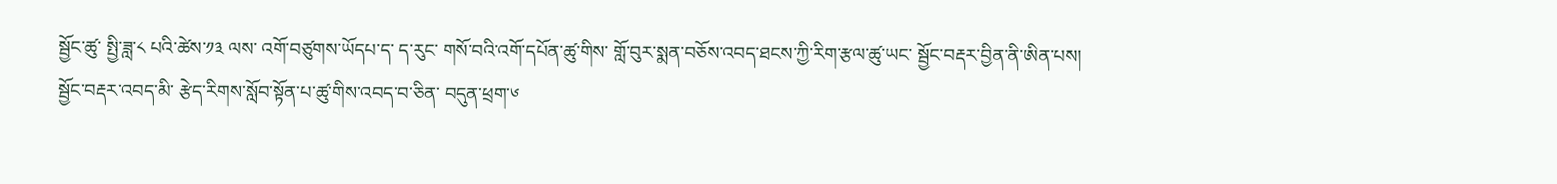སྦྱོང་ཚུ་ སྤྱི་ཟླ་༨ པའི་ཚེས་༡༣ ལས་ འགོ་བཙུགས་ཡོདཔ་ད་ ད་རུང་ གསོ་བའི་འགོ་དཔོན་ཚུ་གིས་ གློ་བུར་སྨན་བཅོས་འབད་ཐངས་ཀྱི་རིག་རྩལ་ཚུ་ཡང་ སྦྱོང་བརྡར་བྱིན་ནི་ཨིན་པས།
སྦྱོང་བརྡར་འབད་མི་ རྩེད་རིགས་སློབ་སྟོན་པ་ཚུ་གིས་འབད་བ་ཅིན་ བདུན་ཕྲག་༦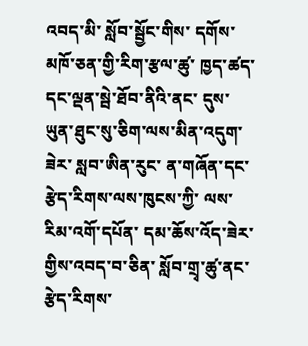འབད་མི་ སློབ་སྦྱོང་གིས་ དགོས་མཁོ་ཅན་གྱི་རིག་རྩལ་ཚུ་ ཁྱད་ཚད་དང་ལྡན་སྦེ་ཐོབ་ནིའི་ནང་ དུས་ཡུན་ཐུང་སུ་ཅིག་ལས་མིན་འདུག་ཟེར་ སླབ་ཨིན་རུང་ ན་གཞོན་དང་ རྩེད་རིགས་ལས་ཁུངས་ཀྱི་ ལས་རིམ་འགོ་དཔོན་ དམ་ཆོས་འོད་ཟེར་གྱིས་འབད་བ་ཅིན་ སློབ་གྲྭ་ཚུ་ནང་ རྩེད་རིགས་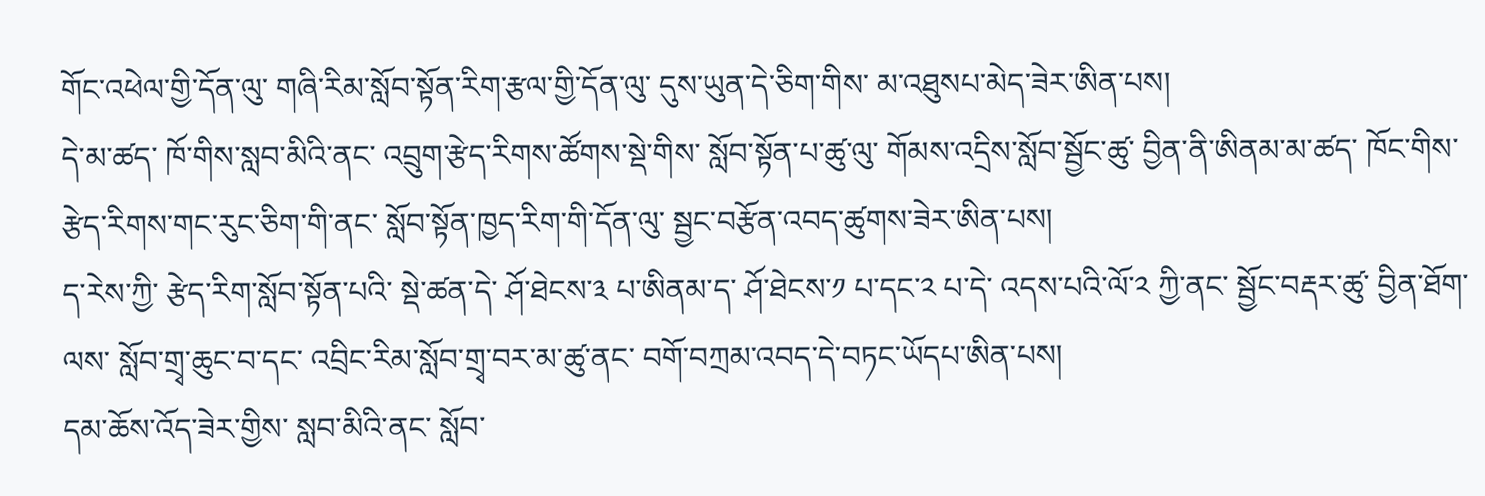གོང་འཕེལ་གྱི་དོན་ལུ་ གཞི་རིམ་སློབ་སྟོན་རིག་རྩལ་གྱི་དོན་ལུ་ དུས་ཡུན་དེ་ཅིག་གིས་ མ་འཐུསཔ་མེད་ཟེར་ཨིན་པས།
དེ་མ་ཚད་ ཁོ་གིས་སླབ་མིའི་ནང་ འབྲུག་རྩེད་རིགས་ཚོགས་སྡེ་གིས་ སློབ་སྟོན་པ་ཚུ་ལུ་ གོམས་འདྲིས་སློབ་སྦྱོང་ཚུ་ བྱིན་ནི་ཨིནམ་མ་ཚད་ ཁོང་གིས་ རྩེད་རིགས་གང་རུང་ཅིག་གི་ནང་ སློབ་སྟོན་ཁྱད་རིག་གི་དོན་ལུ་ སྦྱང་བརྩོན་འབད་ཚུགས་ཟེར་ཨིན་པས།
ད་རེས་ཀྱི་ རྩེད་རིག་སློབ་སྟོན་པའི་ སྡེ་ཚན་དེ་ ཤོ་ཐེངས་༣ པ་ཨིནམ་ད་ ཤོ་ཐེངས་༡ པ་དང་༢ པ་དེ་ འདས་པའི་ལོ་༢ ཀྱི་ནང་ སྦྱོང་བརྡར་ཚུ་ བྱིན་ཐོག་ལས་ སློབ་གྲྭ་ཆུང་བ་དང་ འབྲིང་རིམ་སློབ་གྲྭ་བར་མ་ཚུ་ནང་ བགོ་བཀྲམ་འབད་དེ་བཏང་ཡོདཔ་ཨིན་པས།
དམ་ཆོས་འོད་ཟེར་གྱིས་ སླབ་མིའི་ནང་ སློབ་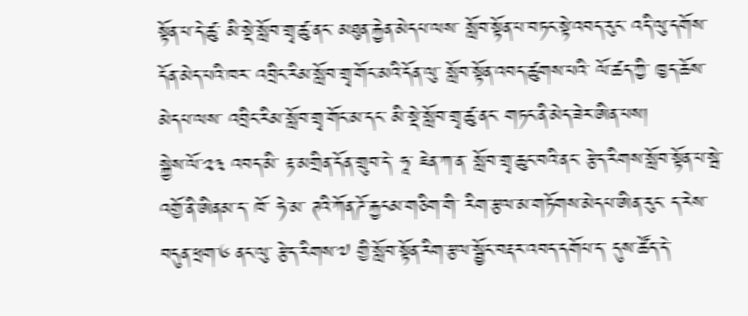སྟོན་པ་དེ་ཚུ་ མི་སྡེ་སློབ་གྲྭ་ཚུ་ནང་ མཐུན་རྐྱེན་མེདཔ་ལས་ སློབ་སྟོན་པ་བཏང་སྟེ་འབད་རུང་ འདི་ལུ་དགོས་དོན་མེད་པའི་ཁར་ འབྲིང་རིམ་སློབ་གྲྭ་གོང་མའི་དོན་ལུ་ སློབ་སྟོན་འབད་ཚུགས་པའི་ ལོ་ཚད་ཀྱི་ ཁྱད་ཆོས་མེདཔ་ལས་ འབྲིང་རིམ་སློབ་གྲྭ་གོང་མ་དང་ མི་སྡེ་སློབ་གྲྭ་ཚུ་ནང་ གཏང་ནི་མེད་ཟེར་ཨིན་པས།
སྐྱེས་ལོ་༢༣ འབད་མི་ རྟ་མགྲིན་དོན་གྲུབ་དེ་ ཧཱ་ ཇེན་ཀ་ན་ སློབ་གྲྭ་ཆུང་བའི་ནང་ རྩེད་རིགས་སློབ་སྟོན་པ་སྦེ་ འགྱོ་ནི་ཨིནམ་ད་ ཁོ་ ཧེ་མ་ ཊའི་ཀོན་ཌོ་རྐྱངམ་གཅིག་གི་ རིག་རྩལ་མ་གཏོགས་མེདཔ་ཨིན་རུང་ ད་རེས་བདུན་ཕྲག་༦ ནང་ལུ་ རྩེད་རིགས་༧ གྱི་སློབ་སྟོན་རིག་རྩལ་སྦྱོང་བརྡར་འབད་དགོཔ་ད་ དུས་ཚོད་དེ་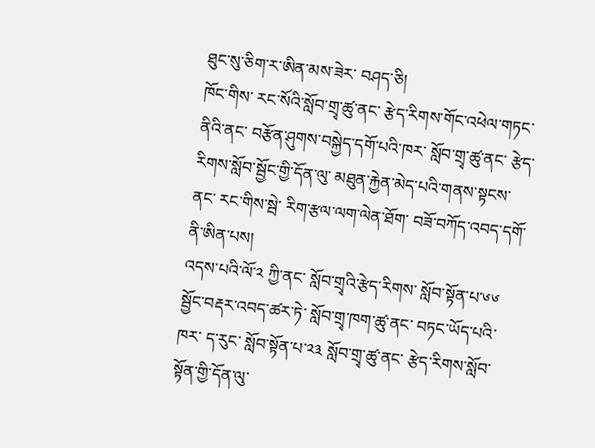ཐུང་སུ་ཅིག་ར་ཨིན་མས་ཟེར་ བཤད་ཅི།
ཁོང་གིས་ རང་སོའི་སློབ་གྲྭ་ཚུ་ནང་ རྩེད་རིགས་གོང་འཕེལ་གཏང་ནིའི་ནང་ བརྩོན་ཤུགས་བསྐྱེད་དགོ་པའི་ཁར་ སློབ་གྲྭ་ཚུ་ནང་ རྩེད་རིགས་སློབ་སྦྱོང་གྱི་དོན་ལུ་ མཐུན་རྐྱེན་མེད་པའི་གནས་སྟངས་ནང་ རང་གིས་སྦེ་ རིག་རྩལ་ལག་ལེན་ཐོག་ བཟོ་བཀོད་འབད་དགོ་ནི་ཨིན་པས།
འདས་པའི་ལོ་༢ ཀྱི་ནང་ སློབ་གྲྭའི་རྩེད་རིགས་ སློབ་སྟོན་པ་༦༦ སྦྱོང་བརྡར་འབད་ཚར་ཏེ་ སློབ་གྲྭ་ཁག་ཚུ་ནང་ བཏང་ཡོད་པའི་ཁར་ ད་རུང་ སློབ་སྟོན་པ་༢༣ སློབ་གྲྭ་ཚུ་ནང་ རྩེད་རིགས་སློབ་སྟོན་གྱི་དོན་ལུ་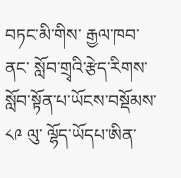བཏང་མི་གིས་ རྒྱལ་ཁབ་ནང་ སློབ་གྲྭའི་རྩེད་རིགས་སློབ་སྟོན་པ་ཡོངས་བསྡོམས་༨༩ ལུ་ ལྷོད་ཡོདཔ་ཨིན་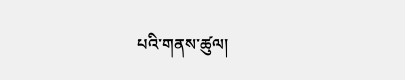པའི་གནས་ཚུལ།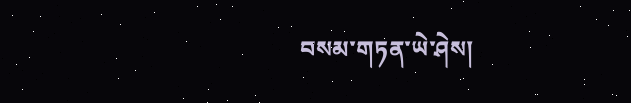བསམ་གཏན་ཡེ་ཤེས།